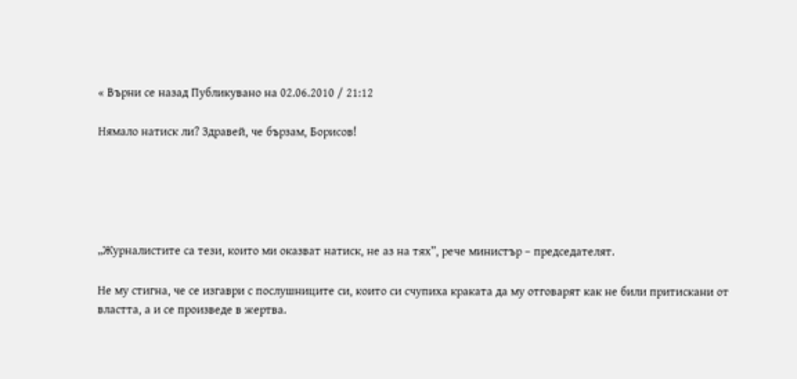« Върни се назад Публикувано на 02.06.2010 / 21:12

Нямало натиск ли? Здравей, че бързам, Борисов!





„Журналистите са тези, които ми оказват натиск, не аз на тях”, рече министър – председателят.

Не му стигна, че се изгаври с послушниците си, които си счупиха краката да му отговарят как не били притискани от властта, а и се произведе в жертва.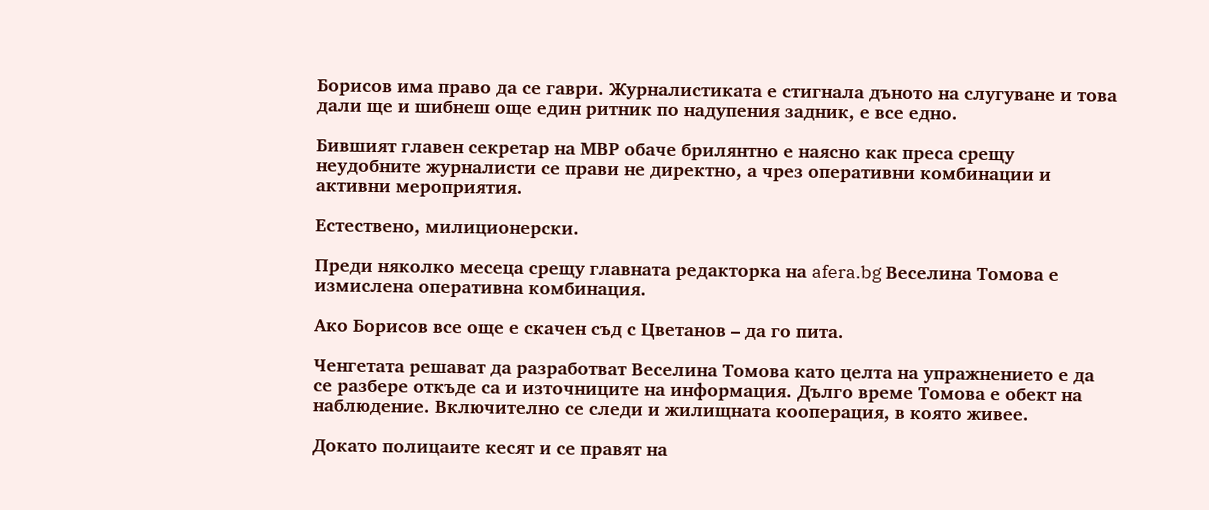Борисов има право да се гаври. Журналистиката е стигнала дъното на слугуване и това дали ще и шибнеш още един ритник по надупения задник, е все едно.

Бившият главен секретар на МВР обаче брилянтно е наясно как преса срещу неудобните журналисти се прави не директно, а чрез оперативни комбинации и активни мероприятия.

Естествено, милиционерски.

Преди няколко месеца срещу главната редакторка на afera.bg Веселина Томова е измислена оперативна комбинация.

Ако Борисов все още е скачен съд с Цветанов – да го пита.

Ченгетата решават да разработват Веселина Томова като целта на упражнението е да се разбере откъде са и източниците на информация. Дълго време Томова е обект на наблюдение. Включително се следи и жилищната кооперация, в която живее.

Докато полицаите кесят и се правят на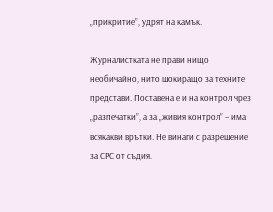„прикритие”, удрят на камък.

Журналистката не прави нищо необичайно, нито шокиращо за техните представи. Поставена е и на контрол чрез „разпечатки”, а за „живия контрол” – има всякакви врътки. Не винаги с разрешение за СРС от съдия.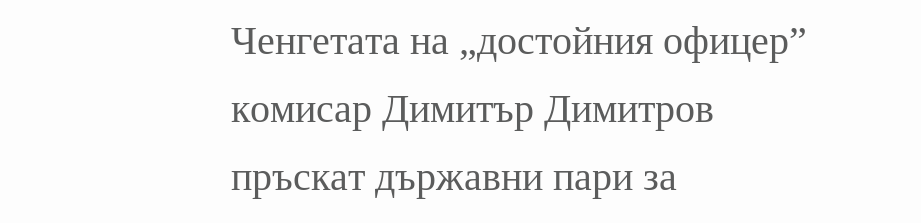Ченгетата на „достойния офицер” комисар Димитър Димитров пръскат държавни пари за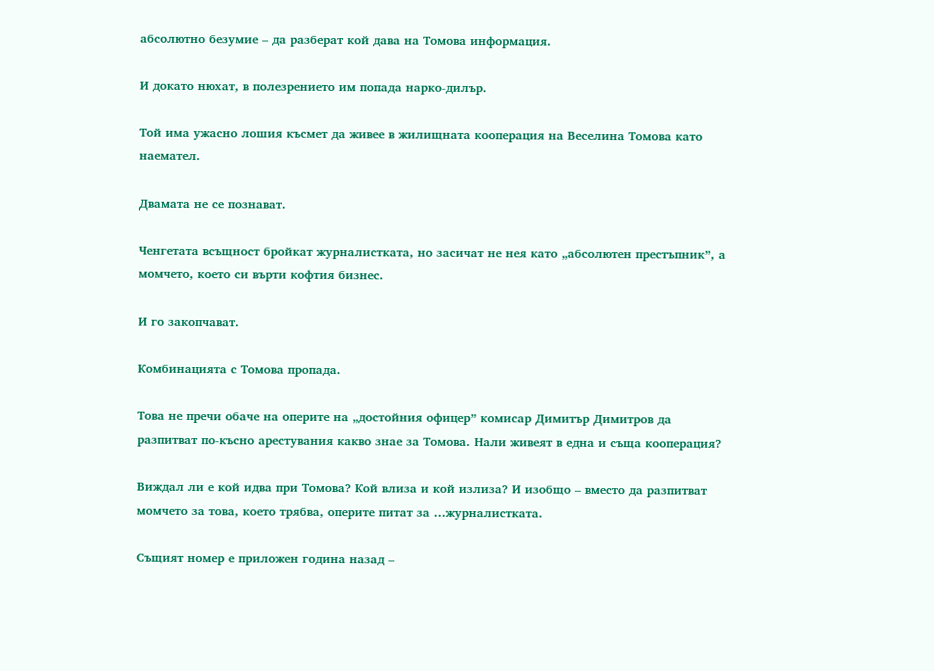абсолютно безумие – да разберат кой дава на Томова информация.

И докато нюхат, в полезрението им попада нарко-дилър.

Той има ужасно лошия късмет да живее в жилищната кооперация на Веселина Томова като наемател.

Двамата не се познават.

Ченгетата всъщност бройкат журналистката, но засичат не нея като „абсолютен престъпник”, а момчето, което си върти кофтия бизнес.

И го закопчават.

Комбинацията с Томова пропада.

Това не пречи обаче на оперите на „достойния офицер” комисар Димитър Димитров да разпитват по-късно арестувания какво знае за Томова. Нали живеят в една и съща кооперация?

Виждал ли е кой идва при Томова? Кой влиза и кой излиза? И изобщо – вместо да разпитват момчето за това, което трябва, оперите питат за …журналистката.

Същият номер е приложен година назад –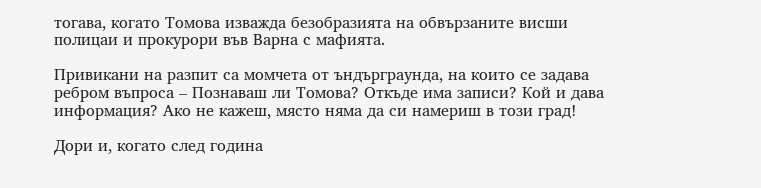тогава, когато Томова изважда безобразията на обвързаните висши полицаи и прокурори във Варна с мафията.

Привикани на разпит са момчета от ъндърграунда, на които се задава ребром въпроса – Познаваш ли Томова? Откъде има записи? Кой и дава информация? Ако не кажеш, място няма да си намериш в този град!

Дори и, когато след година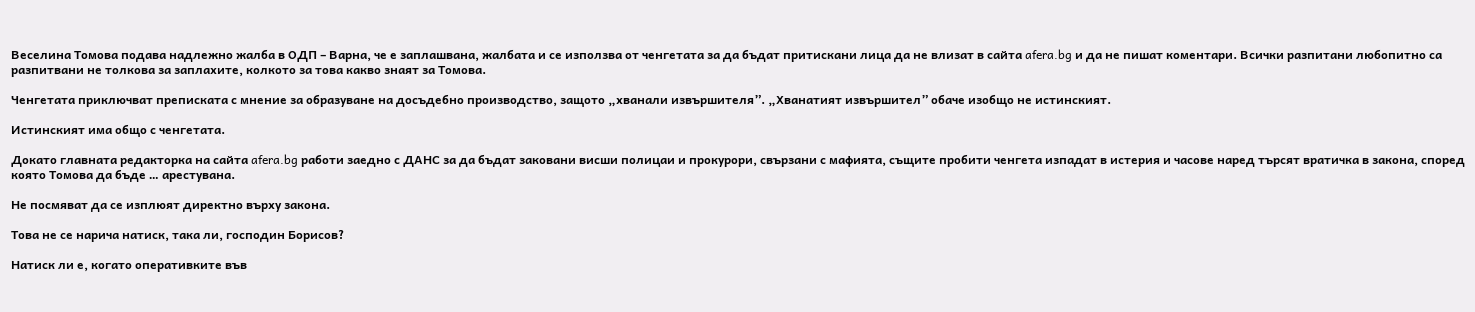Веселина Томова подава надлежно жалба в ОДП – Варна, че е заплашвана, жалбата и се използва от ченгетата за да бъдат притискани лица да не влизат в сайта afera.bg и да не пишат коментари. Всички разпитани любопитно са разпитвани не толкова за заплахите, колкото за това какво знаят за Томова.

Ченгетата приключват преписката с мнение за образуване на досъдебно производство, защото „хванали извършителя”. „Хванатият извършител” обаче изобщо не истинският.

Истинският има общо с ченгетата.

Докато главната редакторка на сайта afera.bg работи заедно с ДАНС за да бъдат заковани висши полицаи и прокурори, свързани с мафията, същите пробити ченгета изпадат в истерия и часове наред търсят вратичка в закона, според която Томова да бъде … арестувана.

Не посмяват да се изплюят директно върху закона.

Това не се нарича натиск, така ли, господин Борисов?

Натиск ли е, когато оперативките във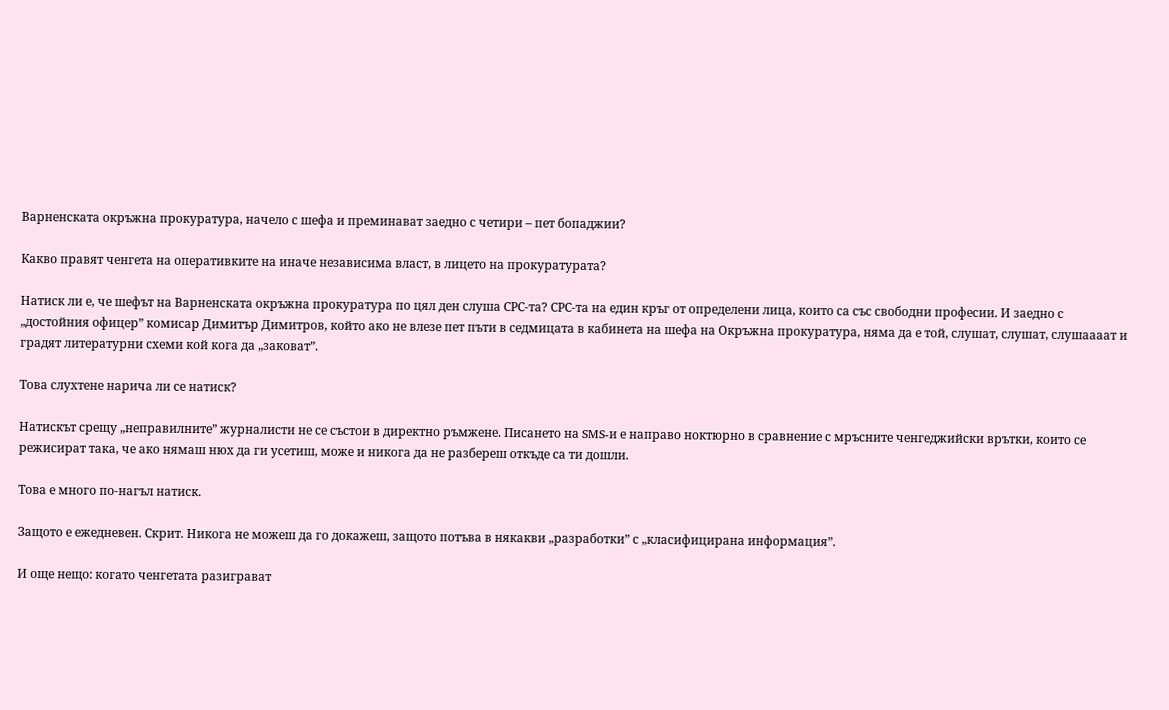Варненската окръжна прокуратура, начело с шефа и преминават заедно с четири – пет бопаджии?

Какво правят ченгета на оперативките на иначе независима власт, в лицето на прокуратурата?

Натиск ли е, че шефът на Варненската окръжна прокуратура по цял ден слуша СРС-та? СРС-та на един кръг от определени лица, които са със свободни професии. И заедно с „достойния офицер” комисар Димитър Димитров, който ако не влезе пет пъти в седмицата в кабинета на шефа на Окръжна прокуратура, няма да е той, слушат, слушат, слушаааат и градят литературни схеми кой кога да „заковат”.

Това слухтене нарича ли се натиск?

Натискът срещу „неправилните” журналисти не се състои в директно ръмжене. Писането на SMS-и е направо ноктюрно в сравнение с мръсните ченгеджийски врътки, които се режисират така, че ако нямаш нюх да ги усетиш, може и никога да не разбереш откъде са ти дошли.

Това е много по-нагъл натиск.

Защото е ежедневен. Скрит. Никога не можеш да го докажеш, защото потъва в някакви „разработки” с „класифицирана информация”.

И още нещо: когато ченгетата разиграват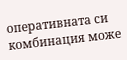оперативната си комбинация може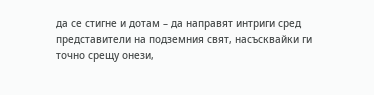да се стигне и дотам – да направят интриги сред представители на подземния свят, насъсквайки ги точно срещу онези,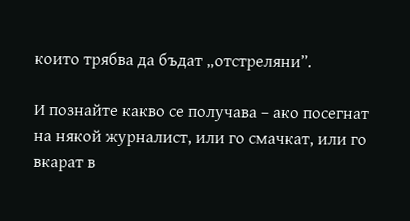които трябва да бъдат „отстреляни”.

И познайте какво се получава – ако посегнат на някой журналист, или го смачкат, или го вкарат в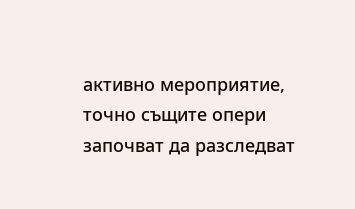активно мероприятие, точно същите опери започват да разследват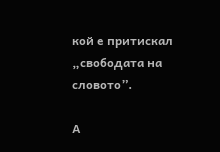кой е притискал „свободата на словото”.

А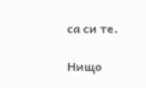са си те.

Нищо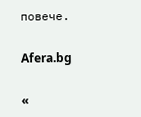повече.

Afera.bg

«